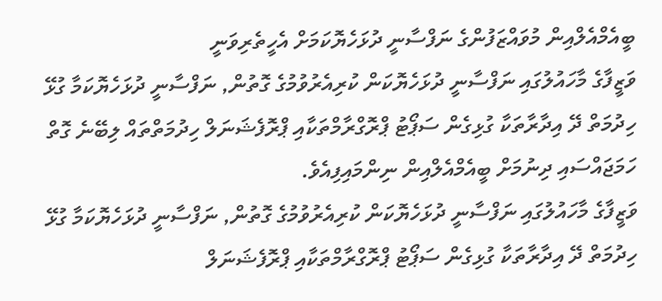ބީއެމްއެލްއިން މުވައްޒަފުންގެ ނަފްސާނީ ދުޅަހެޔޮކަމަށް އެހީތެރިވަނީ
ވަޒީފާގެ މާހައުލުގައި ނަފްސާނީ ދުޅަހެޔޮކަން ކުރިއެރުވުމުގެ ގޮތުން, ނަފްސާނީ ދުޅަހެޔޮކަމާ ގުޅޭ ހިދުމަތް ދޭ އިދާރާތަކާ ގުޅިގެން ސަޕޯޓު ޕްރޮގްރާމްތަކާއި ޕްރޮފެޝަނަލް ހިދުމަތްތައް ލިބޭނެ ގޮތް ހަމަޖައްސައި ދިނުމަށް ބީއެމްއެލްއިން ނިންމައިފިއެވެ.
ވަޒީފާގެ މާހައުލުގައި ނަފްސާނީ ދުޅަހެޔޮކަން ކުރިއެރުވުމުގެ ގޮތުން, ނަފްސާނީ ދުޅަހެޔޮކަމާ ގުޅޭ ހިދުމަތް ދޭ އިދާރާތަކާ ގުޅިގެން ސަޕޯޓު ޕްރޮގްރާމްތަކާއި ޕްރޮފެޝަނަލް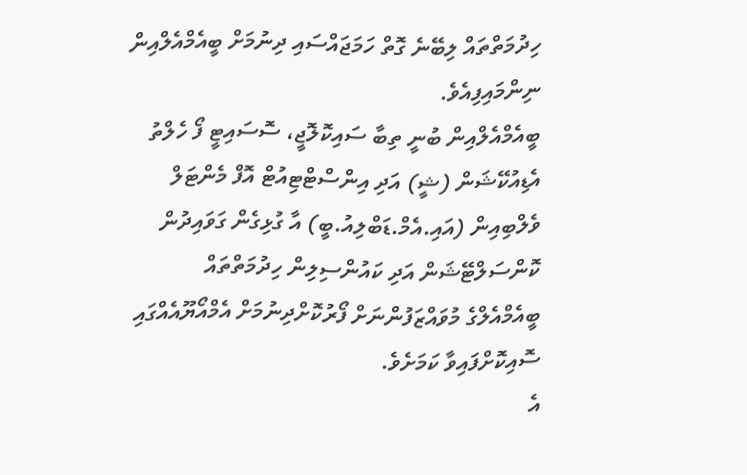ހިދުމަތްތައް ލިބޭނެ ގޮތް ހަމަޖައްސައި ދިނުމަށް ބީއެމްއެލްއިން ނިންމައިފިއެވެ.
ބީއެމްއެލްއިން ބުނީ ތިބާ ސައިކޮލޮޖީ، ސޮސައިޓީ ފޯ ހެލްތު އެޑިއުކޭޝަން (ޝީ) އަދި އިންސްޓްޓިއުޓް އޮފް މެންޓަލް ވެލްބިއިން (އައި.އެމް.ޑަބްލިއު.ބީ) އާ ގުޅިގެން ގަވައިދުން ކޮންސަލްޓޭޝަން އަދި ކައުންސިލިން ހިދުމަތްތައް ބީއެމްއެލްގެ މުވައްޒަފުންނަށް ފޯރުކޮށްދިނުމަށް އެމްއޯޔޫއެއްގައި ސޮއިކޮށްފައިވާ ކަމަށެވެ.
އެ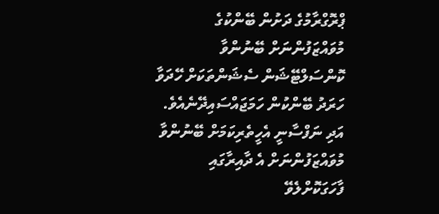ޕްރޮގްރާމުގެ ދަށުން ބޭންކުގެ މުވައްޒަފުންނަށް ބޭނުންވާ ކޮންސަލްޓޭޝަން ސެޝަންތަކަށް ހޭދަވާ ހަރަދު ބޭންކުން ހަމަޖައްސައިދޭނެއެވެ. އަދި ނަފްސާނީ އެހީތެރިކަމަށް ބޭނުންވާ މުވައްޒަފުންނަށް އެ ދާއިރާގައި ފާހަގަކޮށްލެވޭ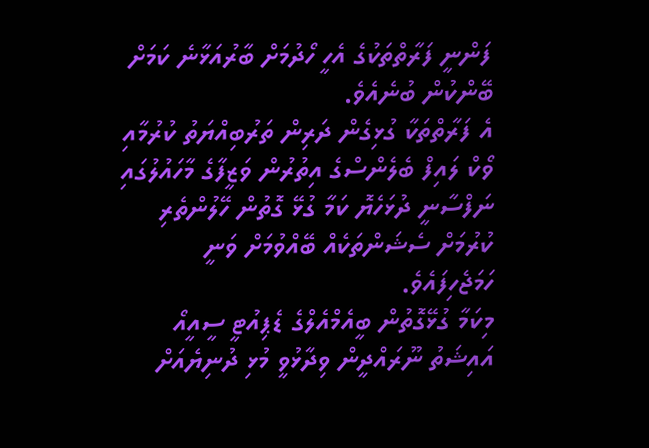ފަންނީ ފަރާތްތަކުގެ އެހީ ހޯދުމަށް ބާރުއަޅާނެ ކަމަށް ބޭންކުން ބުނެއެވެ.
އެ ފަރާތްތަކާ ގުޅިގެން ދަރިން ތަރުބިއްޔަތު ކުރުމާއި ވޯކް ލައިފް ބެލެންސްގެ އިތުރުން ވަޒީފާގެ މާހައުލުގައި ނަފްސާނީ ދުޅަހެޔޮ ކަމާ ގުޅޭ ގޮތުން ހޭލުންތެރި ކުރުމަށް ސެޝަންތަކެއް ބޭއްވުމަށް ވަނީ ހަމަޖެހިފައެވެ.
މިކަމާ ގުޅޭގޮތުން ބީއެމްއެލްގެ ޑެޕިއުޓީ ސީއީއޯ އައިޝަތު ނޫރައްދީން ވިދާޅުވީ މުޅި ދުނިޔެއަށް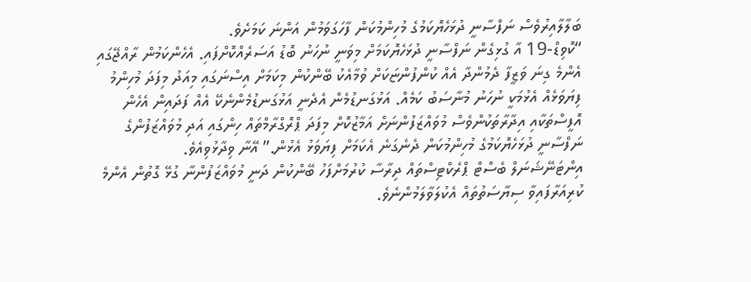ބަލާލާއިރުވެސް ނަފްސާނީ ދުޅަހެޔޮކަމުގެ މުހިންމުކަން ފާހަގަވަމުން އަންނަ ކަމަށެވެ.
“ކޮވިޑް-19 އާ ގުޅިގެން ނަފްސާނީ ދުޅަހެޔޮކަމަށް މިވަނީ ނުހަނު ބޮޑު އަސަރެއްކޮށްފައި. އެހެންކަމުން ރާއްޖޭގައި އެންމެ ގިނަ ވަޒީފާ ދެމުންދާ އެއް ކުންފުންޏަކަށް ވުމާއެކު ބޭންކުން މިކަމަށް އިސްނަގައި މިއަދު މިފަދަ މުހިންމު ފިޔަވަޅެއް އެޅުމަކީ ނުހަނު މުނާސަބު ކަމެއް. އަޅުގަނޑުމެން އެދެނީ އަޅުގަނޑުމެންނެކޭ އެއް ފަދައިން އެހެން އޮފީސްތަކާއި އިދާރާތަކުންވެސް މުވައްޒަފުންނަށް އަމާޒުކޮށް މިފަދަ ޕްރޮގްރާމްތައް ހިންގައި އަދި މުވައްޒަފުންގެ ނަފްސާނީ ދުޅަހެޔޮކަމުގެ މުހިންމުކަން ދެނެގަނެ އެކަމަށް ފިޔަވަޅު އެޅުން.” އޭނާ ވިދާޅުވިއެވެ.
އިންޓަނޭޝަނަލް ބެސްޓް ޕްރެކްޓިސްތައް ދިރާސާ ކުރުމަށްފަހު ބޭންކުން ދަނީ މުވައްޒަފުންނާ ގުޅޭ ގޮތުން އެންމެ ކުރިއަރާފައިވާ ސިޔާސަތުތައް އެކުލަވާލަމުންނެވެ.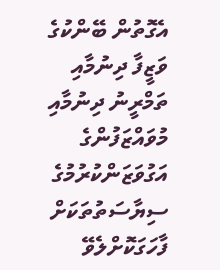އެގޮތުން ބޭންކުގެ ވަޒީފާ ދިނުމާއި ތަމްރީނު ދިނުމާއި މުވައްޒަފުންގެ އަގުވަޒަންކުރުމުގެ ސިޔާސަތުތަކަށް ފާހަގަކޮށްލެވޭ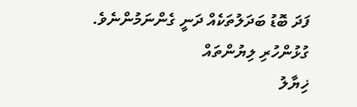ފަދަ ބޮޑު ބަދަލުތަކެއް ދަނީ ގެންނަމުންނެވެ.
ގުޅުންހުރި ލިޔުންތައް
ޚިޔާލު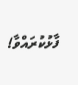ފާޅުކުރައްވާ!